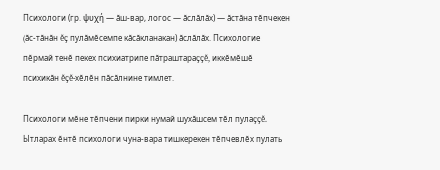Психологи (гр. ψυχή — ăш-вар, логос — ăслăлăх) — ăстăна тĕпчекен (ăс-тăнăн ĕç пулăмĕсемпе кăсăкланакан) ăслăлăх. Психологие пĕрмай тенĕ пекех психиатрипе пăтраштараççĕ, иккĕмĕшĕ психикăн ĕçĕ-хĕлĕн пăсăлнине тимлет.

Психологи мĕне тĕпчени пирки нумай шухăшсем тĕл пулаççĕ. Ытларах ĕнтĕ психологи чуна-вара тишкерекен тĕпчевлĕх пулать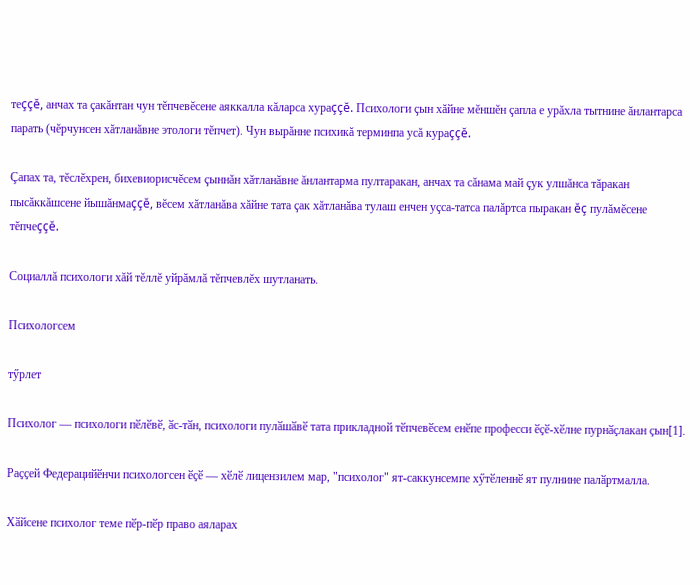теççĕ, анчах та çакăнтан чун тĕпчевĕсене аяккалла кăларса хураççĕ. Психологи çын хăйне мĕншĕн çапла е урăхла тытнине ăнлантарса парать (чĕрчунсен хăтланăвне этологи тĕпчет). Чун вырăнне психикă терминпа усă кураççĕ.

Çапах та, тĕслĕхрен, бихевиорисчĕсем çыннăн хăтланăвне ăнлантарма пултаракан, анчах та сăнама май çук улшăнса тăракан пысăккăшсене йышăнмаççĕ, вĕсем хăтланăва хăйне тата çак хăтланăва тулаш енчен уçса-татса палăртса пыракан ĕç пулăмĕсене тĕпчеççĕ.

Социаллă психологи хăй тĕллĕ уйрăмлă тĕпчевлĕх шутланать.

Психологсем

тӳрлет

Психолог — психологи пӗлӗвӗ, ӑс-тӑн, психологи пулӑшӑвӗ тата прикладной тӗпчевӗсем енӗпе професси ӗҫӗ-хӗлне пурнӑҫлакан ҫын[1].

Раҫҫей Федерацийӗнчи психологсен ӗҫӗ — хӗлӗ лицензилем мар, "психолог" ят-саккунсемпе хӳтӗленнӗ ят пулнине палӑртмалла.

Хӑйсене психолог теме пӗр-пӗр право аяларах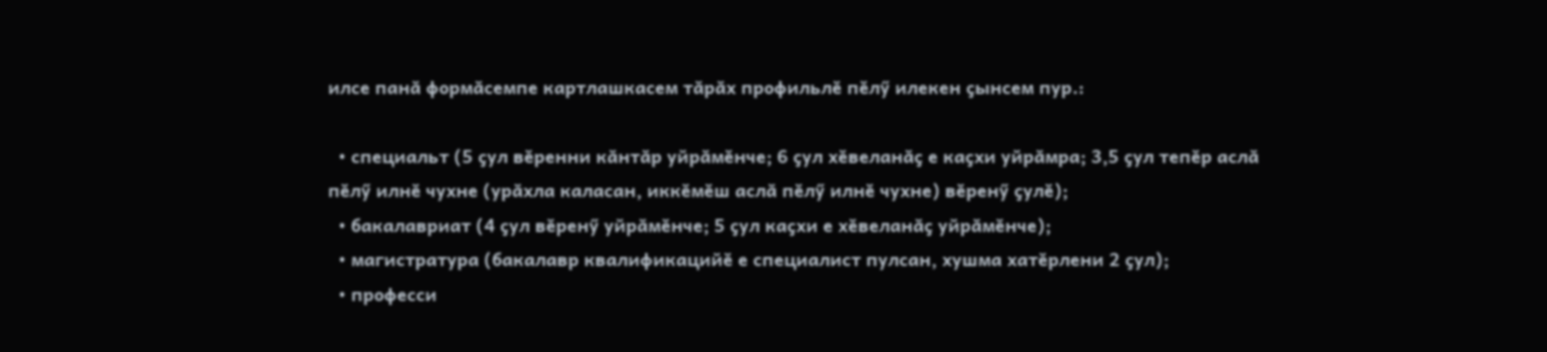илсе панӑ формӑсемпе картлашкасем тӑрӑх профильлӗ пӗлӳ илекен ҫынсем пур.:

  • специальт (5 ҫул вӗренни кӑнтӑр уйрӑмӗнче; 6 ҫул хӗвеланӑҫ е каҫхи уйрӑмра; 3,5 ҫул тепӗр аслӑ пӗлӳ илнӗ чухне (урӑхла каласан, иккӗмӗш аслӑ пӗлӳ илнӗ чухне) вӗренӳ ҫулӗ);
  • бакалавриат (4 ҫул вӗренӳ уйрӑмӗнче; 5 ҫул каҫхи е хӗвеланӑҫ уйрӑмӗнче);
  • магистратура (бакалавр квалификацийӗ е специалист пулсан, хушма хатӗрлени 2 ҫул);
  • професси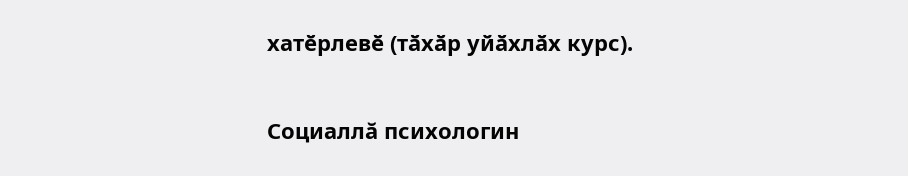хатӗрлевӗ (тӑхӑр уйӑхлӑх курс).

Социаллă психологин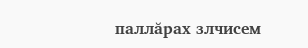паллăрах злчисем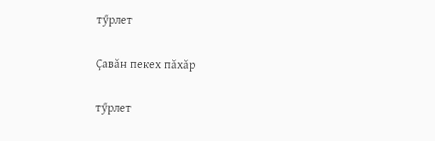тӳрлет

Çавăн пекех пăхăр

тӳрлет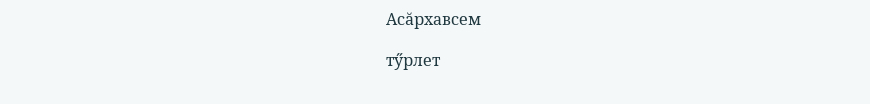Асăрхавсем

тӳрлет